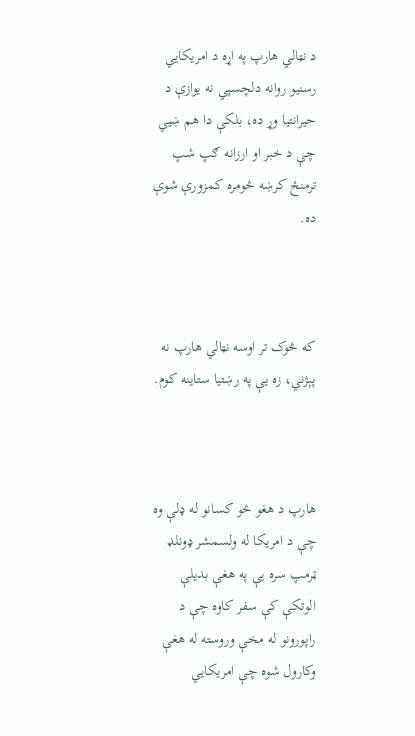د نټالي هارپ په اړه د امریکايي رسنیو روانه دلچسپي نه یوازې د حیرانتیا وړ ده، بلکې دا هم ښيي چې د خبر او ارزانه ګپ شپ ترمنځ کرښه څومره کمزورې شوې ده.



که څوک تر اوسه نټالي هارپ نه پېژني، زه یې په رښتیا ستاینه کوم.



هارپ د هغو څو کسانو له ډلې وه چې د امریکا له ولسمشر ډونلډ ټرمپ سره یې په هغې بدیلې الوتکې کې سفر کاوه چې د راپورونو له مخې وروسته له هغې وکارول شوه چې امریکايي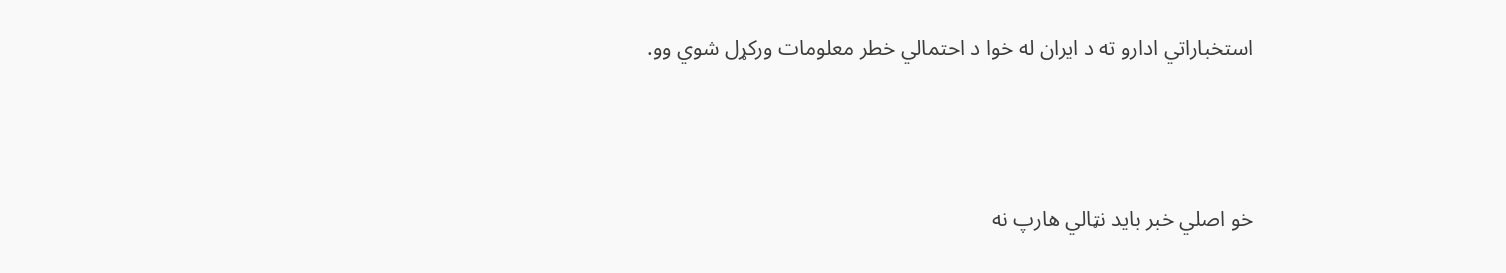استخباراتي ادارو ته د ایران له خوا د احتمالي خطر معلومات ورکړل شوي وو.



خو اصلي خبر باید نټالي هارپ نه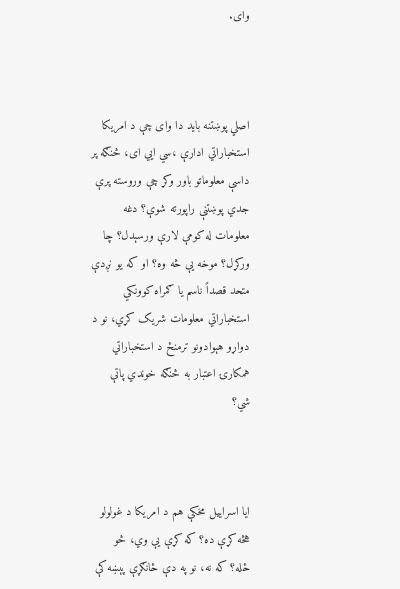وای.



اصلي پوښتنه باید دا وای چې د امریکا استخباراتي ادارې ،سي ایي ای، څنګه پر داسې معلوماتو باور وکړ چې وروسته پرې جدي پوښتنې راپورته شوې؟ دغه معلومات له کومې لارې ورسېدل؟ چا ورکړل؟ موخه یې څه وه؟ او که یو نږدې متحد قصداً ناسم یا ګمراه کوونکي استخباراتي معلومات شریک کړي، نو د دواړو هېوادونو ترمنځ د استخباراتي همکارۍ اعتبار به څنګه خوندي پاتې شي؟



ایا اسراییل مخکې هم د امریکا د غولولو هڅه کړې ده؟ که کړې یې وي، څو ځله؟ که نه، نو په دې ځانګړې پېښه کې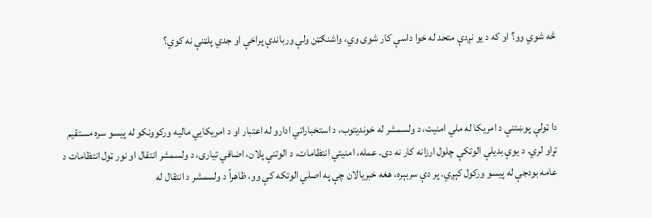څه شوي وو؟ او که د یو نږدې متحد له خوا داسې کار شوی وي، واشنګټن ولې ورباندې پراخې او جدي پلټنې نه کوي؟



دا ټولې پوښتنې د امریکا له ملي امنیت، د ولسمشر له خوندیتوب، د استخباراتي ادارو له اعتبار او د امریکايي مالیه ورکوونکو له پیسو سره مستقیم تړاو لري. د یوې بدیلې الوتکې چلول ارزانه کار نه دی. عمله، امنیتي انتظامات، د الوتنې پلان، اضافي تیاری، د ولسمشر انتقال او نور ټول انتظامات د عامه بودجې له پیسو ورکول کېږي. پر دې سربېره، هغه خبریالان چې په اصلي الوتکه کې وو، ظاهراً د ولسمشر د انتقال له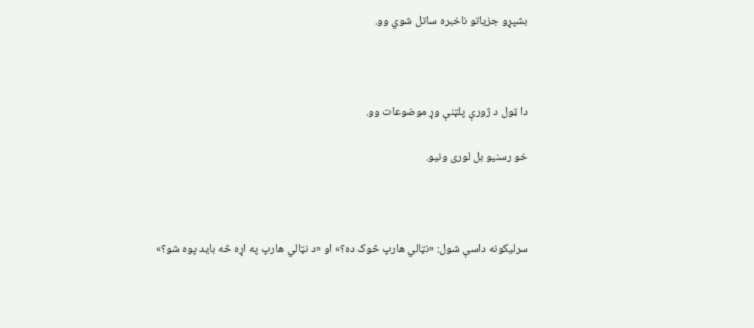بشپړو جزیاتو ناخبره ساتل شوي وو.



دا ټول د ژورې پلټنې وړ موضوعات وو.

خو رسنیو بل لوری ونیو.



سرلیکونه داسې شول: «نټالي هارپ څوک ده؟» او «د نټالي هارپ په اړه څه باید پوه شو؟»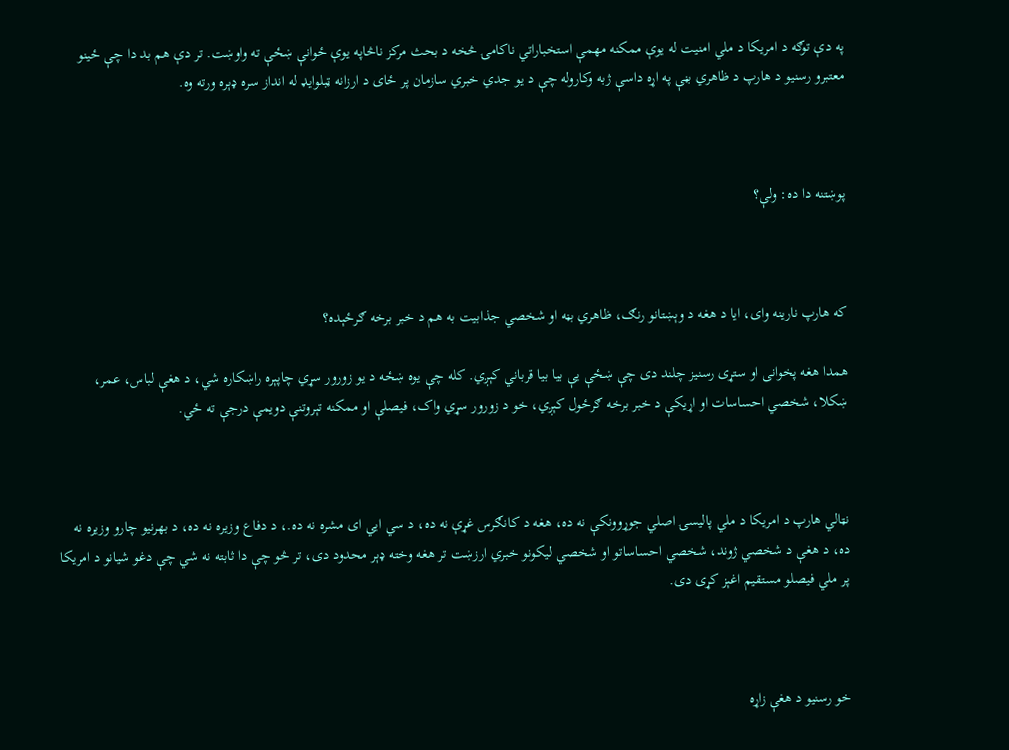په دې توګه د امریکا د ملي امنیت له یوې ممکنه مهمې استخباراتي ناکامۍ څخه د بحث مرکز ناڅاپه یوې ځوانې ښځې ته واوښت. تر دې هم بد دا چې ځینو معتبرو رسنیو د هارپ د ظاهري بڼې په اړه داسې ژبه وکاروله چې د یو جدي خبري سازمان پر ځای د ارزانه ټبلوایډ له انداز سره ډېره ورته وه.



پوښتنه دا ده: ولې؟



که هارپ نارینه وای، ایا د هغه د وېښتانو رنګ، ظاهري بڼه او شخصي جذابیت به هم د خبر برخه ګرځېده؟

همدا هغه پخوانی او ستړی رسنیز چلند دی چې ښځې یې بیا بیا قرباني کېږي. کله چې یوه ښځه د یو زورور سړي چاپېره راښکاره شي، د هغې لباس، عمر، ښکلا، شخصي احساسات او اړیکې د خبر برخه ګرځول کېږي، خو د زورور سړي واک، فیصلې او ممکنه تېروتنې دویمې درجې ته ځي.



نټالي هارپ د امریکا د ملي پالیسۍ اصلي جوړوونکې نه ده، هغه د کانګرس غړې نه ده، د سي ايي ای مشره نه ده.، د دفاع وزیره نه ده، د بهرنیو چارو وزیره نه ده، د هغې د شخصي ژوند، شخصي احساساتو او شخصي لیکونو خبري ارزښت تر هغه وخته ډېر محدود دی، تر څو چې دا ثابته نه شي چې دغو شیانو د امریکا پر ملي فیصلو مستقیم اغېز کړی دی.



خو رسنیو د هغې زاړه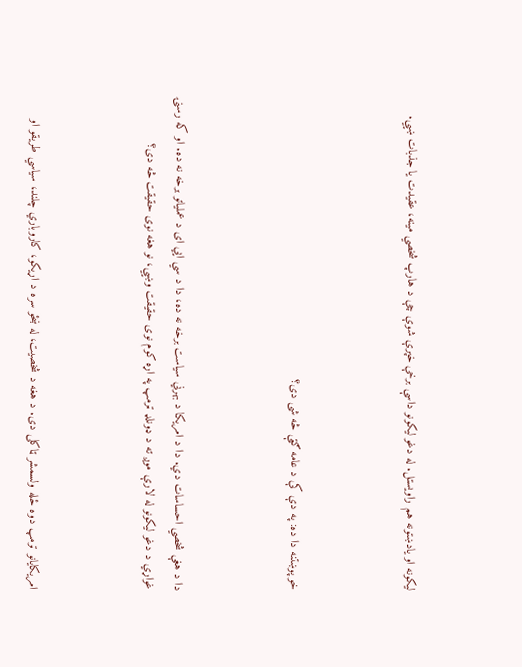لیکونه او یادښتونه هم راویستل. له دغو لیکونو داسې برخې خپرې شوې چې د هارپ شخصي مینه، عقیدت یا جذبات ښيي.



خو پوښتنه دا ده: په دې کې د عامه ګټې څه شی دی؟



دا د هغې شخصي احساسات دي. دا د امریکا د بهرني سیاست برخه نه ده، دا د سي ایي ای د عملیاتو برخه نه ده. او که رسنۍ غواړي د دغو لیکونو له لارې موږ ته د ډونلډ ټرمپ په اړه کوم نوی حقیقت وښيي، نو هغه نوی حقیقت څه دی؟



امریکایانو ټرمپ دوه ځله ولسمشر ټاکلی دی. د هغه د شخصیت، له ښځو سره د اړیکو، کاروباري چلند، سیاسي طریقو او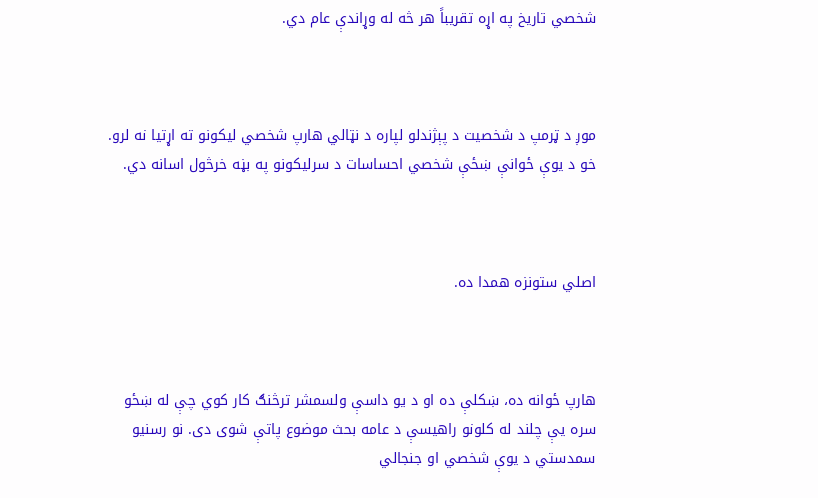شخصي تاریخ په اړه تقریباً هر څه له وړاندې عام دي.



موږ د ټرمپ د شخصیت د پېژندلو لپاره د نټالي هارپ شخصي لیکونو ته اړتیا نه لرو. خو د یوې ځوانې ښځې شخصي احساسات د سرلیکونو په بڼه خرڅول اسانه دي.



اصلي ستونزه همدا ده.



هارپ ځوانه ده، ښکلې ده او د یو داسې ولسمشر ترڅنګ کار کوي چې له ښځو سره یې چلند له کلونو راهیسې د عامه بحث موضوع پاتې شوی دی. نو رسنیو سمدستي د یوې شخصي او جنجالي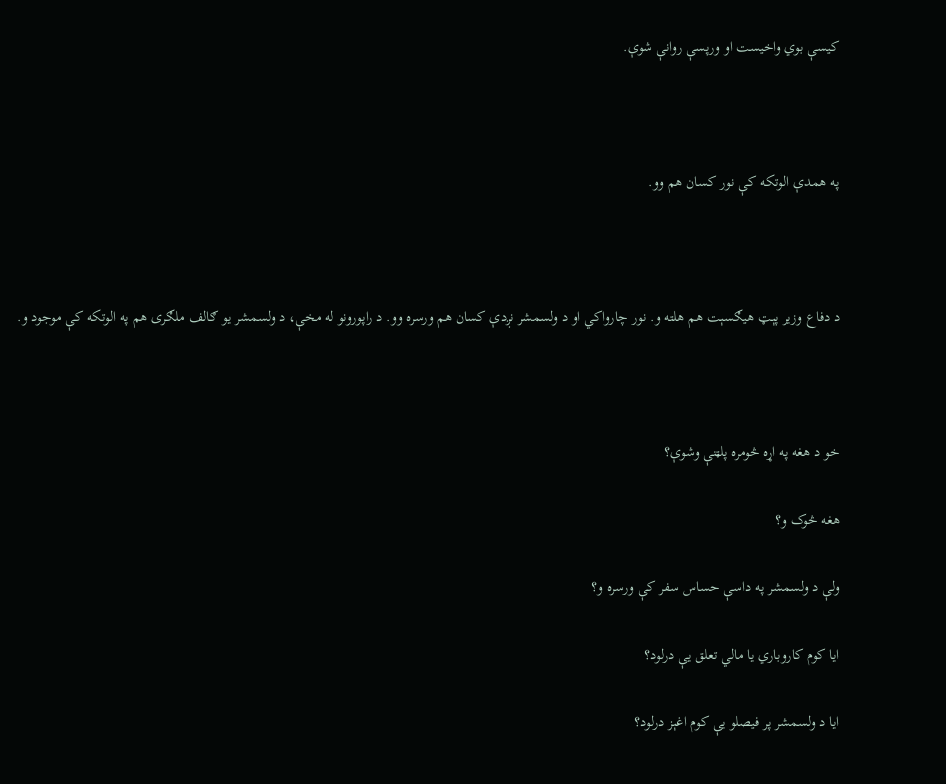کیسې بوي واخیست او ورپسې روانې شوې.



په همدې الوتکه کې نور کسان هم وو.



د دفاع وزیر پېټ هیګسېت هم هلته و. نور چارواکي او د ولسمشر نږدې کسان هم ورسره وو. د راپورونو له مخې، د ولسمشر یو ګالف ملګری هم په الوتکه کې موجود و.



خو د هغه په اړه څومره پلټنې وشوې؟

هغه څوک و؟

ولې د ولسمشر په داسې حساس سفر کې ورسره و؟

ایا کوم کاروباري یا مالي تعلق یې درلود؟

ایا د ولسمشر پر فیصلو یې کوم اغېز درلود؟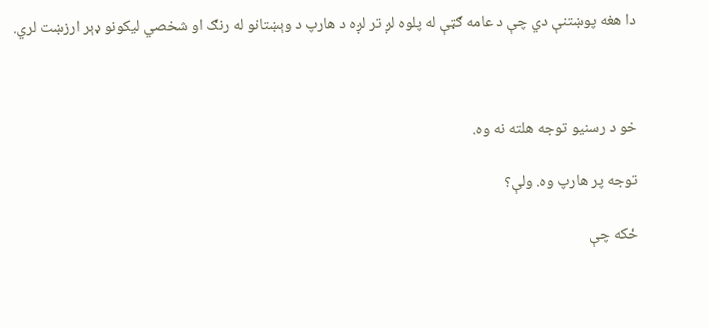دا هغه پوښتنې دي چې د عامه ګټې له پلوه لږ تر لږه د هارپ د وېښتانو له رنګ او شخصي لیکونو ډېر ارزښت لري.



خو د رسنیو توجه هلته نه وه.

توجه پر هارپ وه. ولې؟

ځکه چې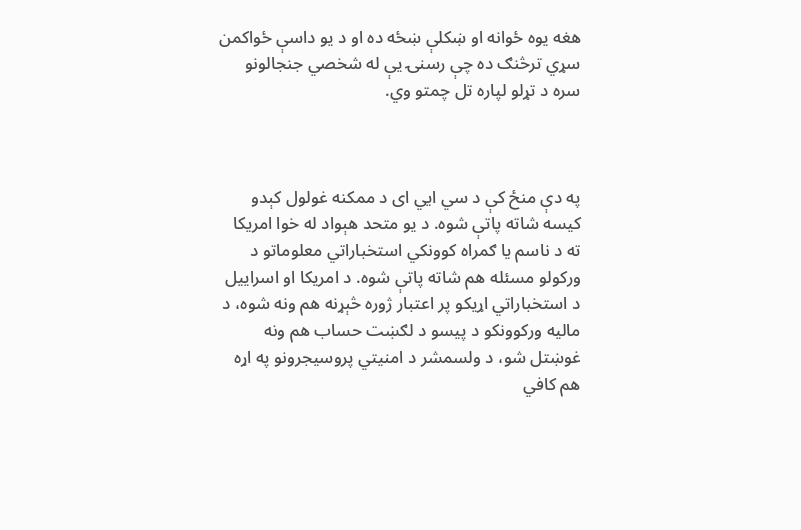هغه یوه ځوانه او ښکلې ښځه ده او د یو داسې ځواکمن سړي ترڅنګ ده چې رسنۍ یې له شخصي جنجالونو سره د تړلو لپاره تل چمتو وي.



په دې منځ کې د سي ایي ای د ممکنه غولول کېدو کیسه شاته پاتې شوه. د یو متحد هېواد له خوا امریکا ته د ناسم یا ګمراه کوونکي استخباراتي معلوماتو د ورکولو مسئله هم شاته پاتې شوه. د امریکا او اسراییل د استخباراتي اړیکو پر اعتبار ژوره څېړنه هم ونه شوه، د مالیه ورکوونکو د پیسو د لګښت حساب هم ونه غوښتل شو، د ولسمشر د امنیتي پروسیجرونو په اړه هم کافي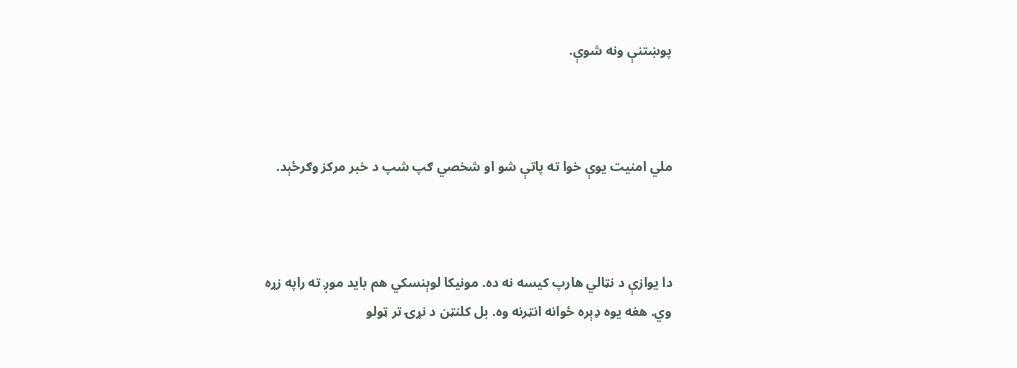پوښتنې ونه شوې.



ملي امنیت یوې خوا ته پاتې شو او شخصي ګپ شپ د خبر مرکز وګرځېد.



دا یوازې د نټالي هارپ کیسه نه ده. مونیکا لوېنسکي هم باید موږ ته راپه زړه وي. هغه یوه ډېره ځوانه انټرنه وه. بل کلنټن د نړۍ تر ټولو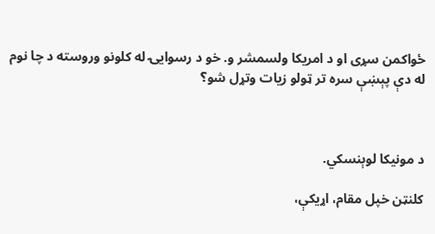ځواکمن سړی او د امریکا ولسمشر و. خو د رسوايۍ له کلونو وروسته د چا نوم له دې پېښې سره تر ټولو زیات وتړل شو؟



د مونیکا لوېنسکي.

کلنټن خپل مقام، اړیکې،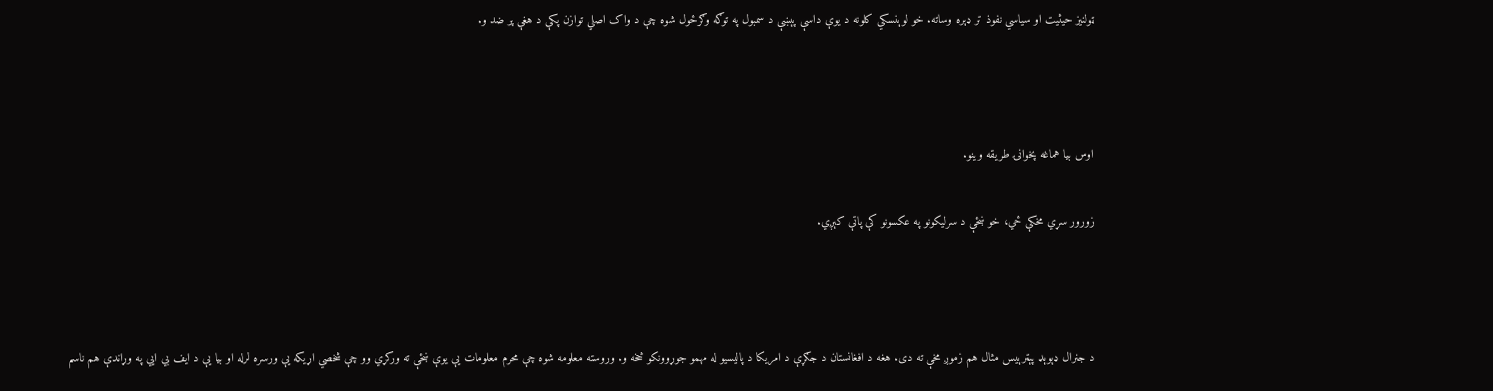ټولنیز حیثیت او سیاسي نفوذ تر ډېره وساته. خو لوېنسکي کلونه د یوې داسې پېښې د سمبول په توګه وګرځول شوه چې د واک اصلي توازن پکې د هغې پر ضد و.



اوس بیا هماغه پخوانۍ طریقه وینو.

زورور سړي مخکې ځي، خو ښځې د سرلیکونو په عکسونو کې پاتې کېږي.



د جنرال ډېوېډ پېټرېیس مثال هم زموږ مخې ته دی. هغه د افغانستان د جګړې د امریکا د پالیسیو له مهمو جوړوونکو څخه و. وروسته معلومه شوه چې محرم معلومات یې یوې ښځې ته ورکړي وو چې شخصي اړیکه یې ورسره لرله او بیا یې د ایف بي ایي په وړاندې هم ناسم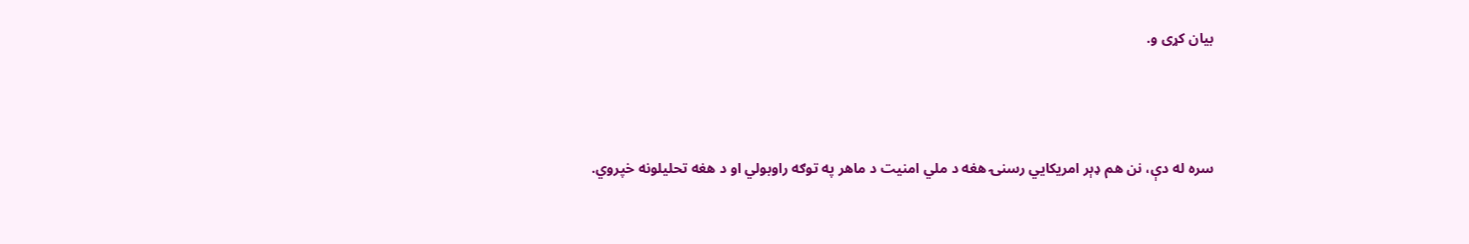بیان کړی و.



سره له دې، نن هم ډېر امریکايي رسنۍ هغه د ملي امنیت د ماهر په توګه راوبولي او د هغه تحلیلونه خپروي.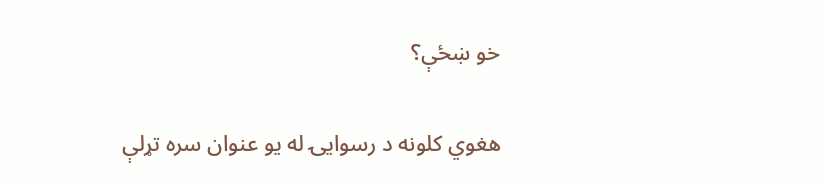خو ښځې؟

هغوي کلونه د رسوايۍ له یو عنوان سره تړلې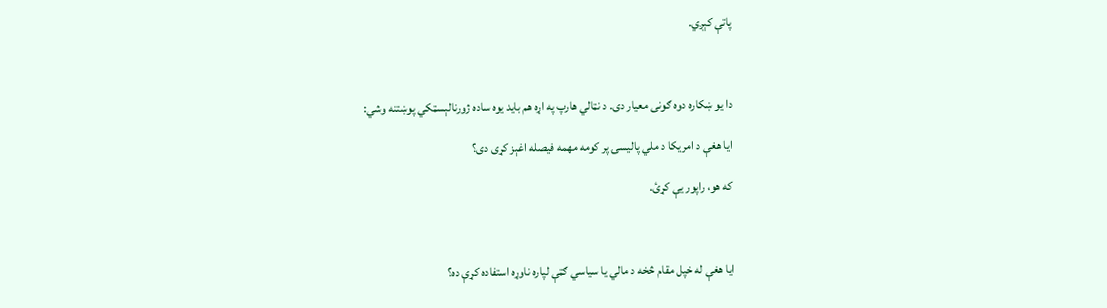پاتې کېږي.



دا یو ښکاره دوه ګونی معیار دی. د نټالي هارپ په اړه هم باید یوه ساده ژورنالېسټکي پوښتنه وشي:

ایا هغې د امریکا د ملي پالیسۍ پر کومه مهمه فیصله اغېز کړی دی؟

که هو، راپور یې کړئ.



ایا هغې له خپل مقام څخه د مالي یا سیاسي ګټې لپاره ناوړه استفاده کړې ده؟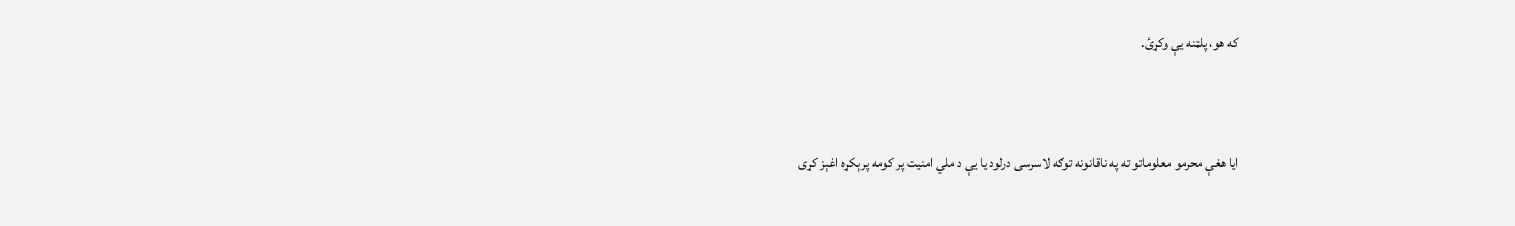که هو، پلټنه یې وکړئ.



ایا هغې محرمو معلوماتو ته په ناقانونه توګه لاسرسی درلود یا یې د ملي امنیت پر کومه پرېکړه اغېز کړی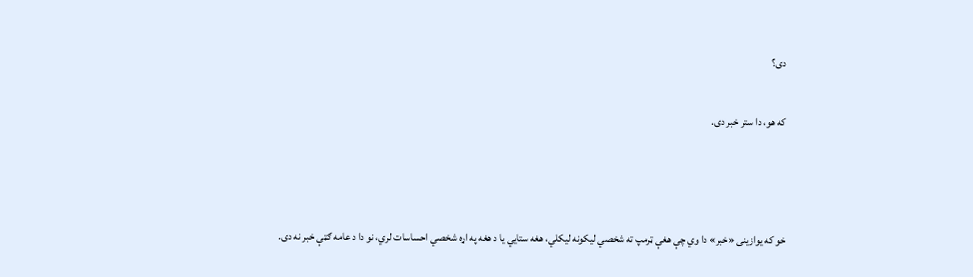دی؟

که هو، دا ستر خبر دی.



خو که یوازینی «خبر» دا وي چې هغې ټرمپ ته شخصي لیکونه لیکلي، هغه ستایي یا د هغه په اړه شخصي احساسات لري، نو دا د عامه ګټې خبر نه دی.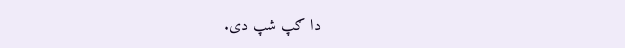دا ګپ شپ دی.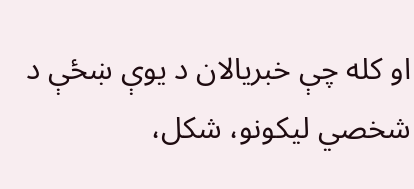او کله چې خبریالان د یوې ښځې د شخصي لیکونو، شکل،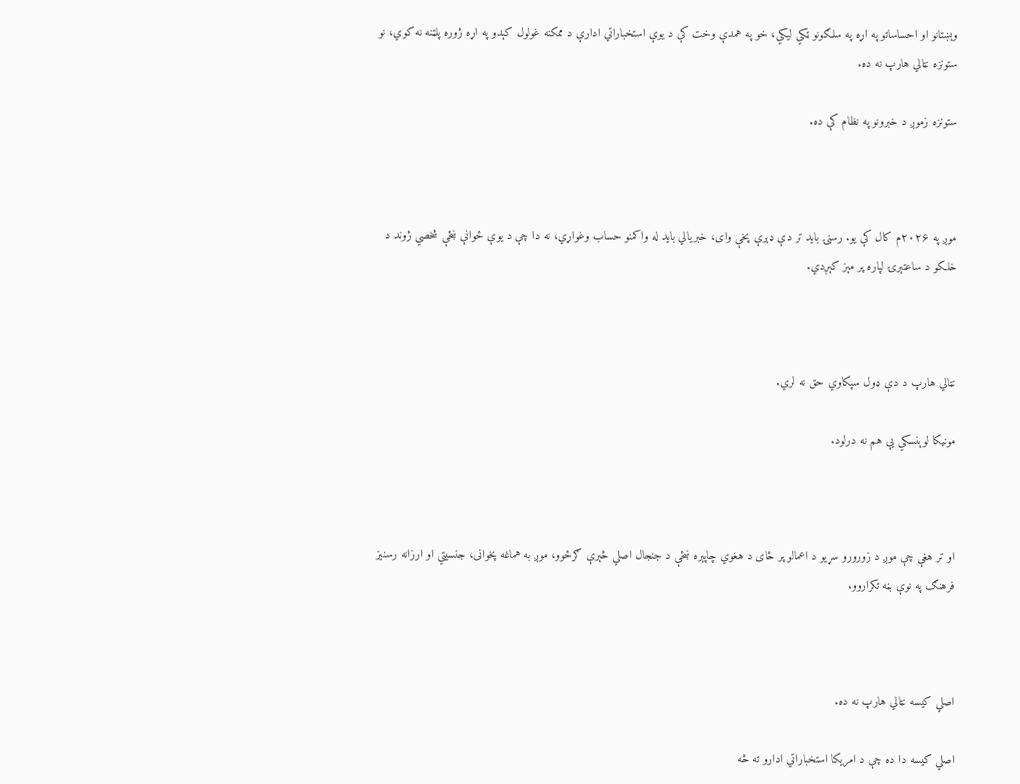وېښتانو او احساساتو په اړه په سلګونو ټکي لیکي، خو په همدې وخت کې د یوې استخباراتي ادارې د ممکنه غولول کېدو په اړه ژوره پلټنه نه کوي، نو ستونزه نټالي هارپ نه ده.

ستونزه زموږ د خبرونو په نظام کې ده.



موږ په ۲۰۲۶م کال کې یو. رسنۍ باید تر دې ډېرې پخې وای، خبریالي باید له واکمنو حساب وغواړي، نه دا چې د یوې ځوانې ښځې شخصي ژوند د خلکو د ساعتېرۍ لپاره پر مېز کېږدي.



نټالي هارپ د دې ډول سپکاوي حق نه لري.

مونیکا لوېنسکي یې هم نه درلود.



او تر هغې چې موږ د زورورو سړیو د اعمالو پر ځای د هغوي چاپېره ښځې د جنجال اصلي څېرې ګرځوو، موږ به هماغه پخوانی، جنسیتي او ارزانه رسنیز فرهنګ په نوې بڼه تکراروو.



اصلي کیسه نټالي هارپ نه ده.

اصلي کیسه دا ده چې د امریکا استخباراتي ادارو ته څه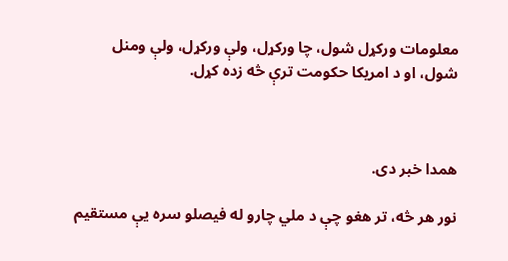معلومات ورکړل شول، چا ورکړل، ولې ورکړل، ولې ومنل شول، او د امریکا حکومت ترې څه زده کړل.



همدا خبر دی.

نور هر څه، تر هغو چې د ملي چارو له فیصلو سره یې مستقیم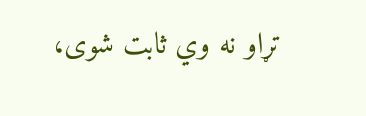تړاو نه وي ثابت شوی،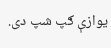یوازې ګپ شپ دی.